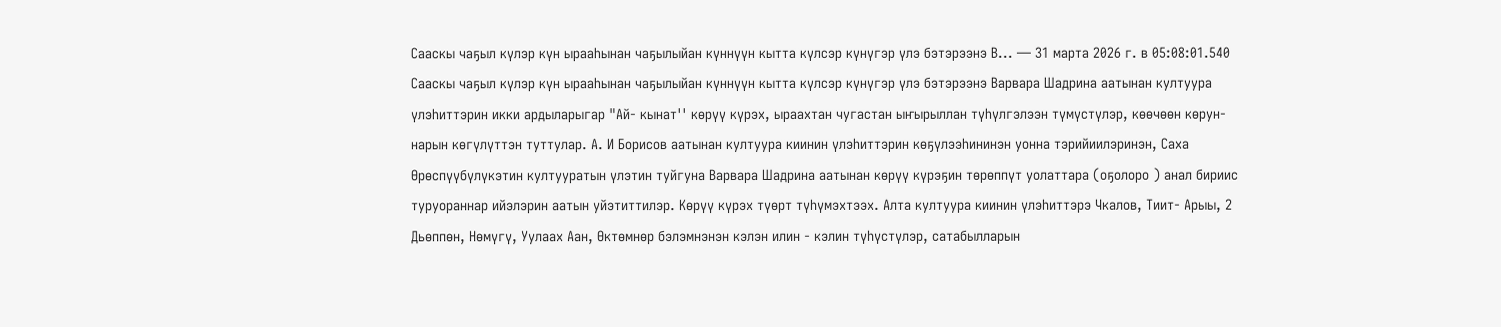Сааскы чаҕыл күлэр күн ырааһынан чаҕылыйан күннүүн кытта күлсэр күнүгэр үлэ бэтэрээнэ В... — 31 марта 2026 г. в 05:08:01.540
Сааскы чаҕыл күлэр күн ырааһынан чаҕылыйан күннүүн кытта күлсэр күнүгэр үлэ бэтэрээнэ Варвара Шадрина аатынан култуура үлэһиттэрин икки ардыларыгар "Ай- кынат'' көрүү күрэх, ыраахтан чугастан ыҥырыллан түһүлгэлээн түмүстүлэр, көөчөөн көрун- нарын көгүлүттэн туттулар. А. И Борисов аатынан култуура киинин үлэһиттэрин көҕүлээһининэн уонна тэрийиилэринэн, Саха Өрөспүүбүлүкэтин култууратын үлэтин туйгуна Варвара Шадрина аатынан көрүү күрэҕин төрөппүт уолаттара (оҕолоро ) анал бириис туруораннар ийэлэрин аатын уйэтиттилэр. Көрүү күрэх түөрт түһүмэхтээх. Алта култуура киинин үлэһиттэрэ Чкалов, Тиит- Арыы, 2 Дьөппөн, Нөмүгү, Уулаах Аан, Өктөмнөр бэлэмнэнэн кэлэн илин - кэлин түһүстүлэр, сатабылларын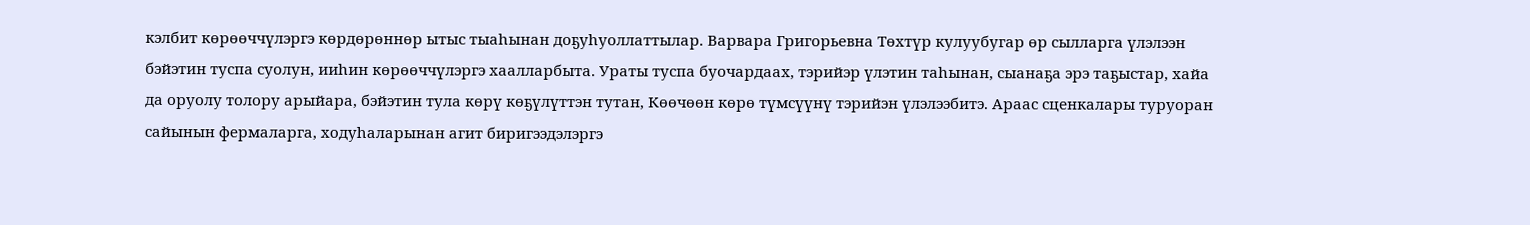кэлбит көрөөччүлэргэ көрдөрөннөр ытыс тыаһынан доҕуһуоллаттылар. Варвара Григорьевна Төхтүр кулуубугар өр сылларга үлэлээн бэйэтин туспа суолун, ииһин көрөөччүлэргэ хаалларбыта. Ураты туспа буочардаах, тэрийэр үлэтин таһынан, сыанаҕа эрэ таҕыстар, хайа да оруолу толору арыйара, бэйэтин тула көрү көҕүлүттэн тутан, Көөчөөн көрө түмсүүнү тэрийэн үлэлээбитэ. Араас сценкалары туруоран сайынын фермаларга, ходуһаларынан агит биригээдэлэргэ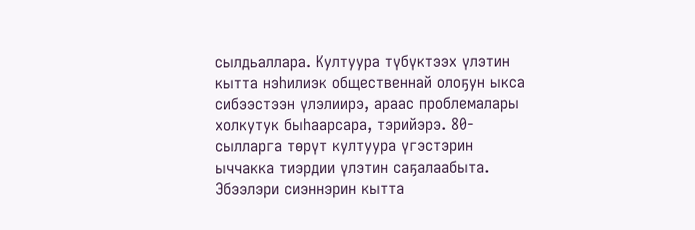сылдьаллара. Култуура түбүктээх үлэтин кытта нэһилиэк общественнай олоҕун ыкса сибээстээн үлэлиирэ, араас проблемалары холкутук быһаарсара, тэрийэрэ. 80- сылларга төрүт култуура үгэстэрин ыччакка тиэрдии үлэтин саҕалаабыта. Эбээлэри сиэннэрин кытта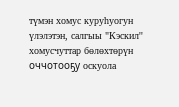түмэн хомус куруһуогун үлэлэтэн, салгыы "Кэскил'' хомусчуттар бөлөхтөрүн оччотооҕу оскуола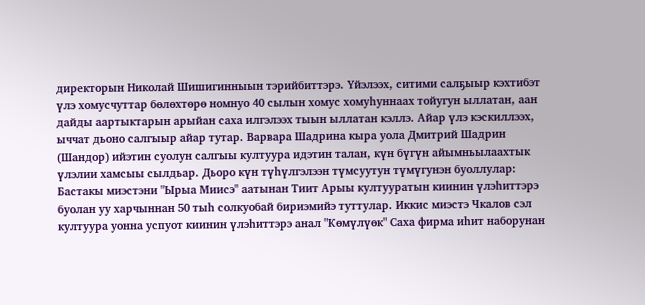директорын Николай Шишигинныын тэрийбиттэрэ. Үйэлээх, ситими салҕыыр кэхтибэт үлэ хомусчуттар бөлөхтөрө номнуо 40 сылын хомус хомуһуннаах тойугун ыллатан, аан дайды аартыктарын арыйан саха илгэлээх тыын ыллатан кэллэ. Айар үлэ кэскиллээх, ыччат дьоно салгыыр айар тутар. Варвара Шадрина кыра уола Дмитрий Шадрин (Шандор) ийэтин суолун салгыы култуура идэтин талан, күн бүгүн айымньылаахтык үлэлии хамсыы сылдьар. Дьоро күн түһүлгэлээн түмсуутун түмүгунэн буоллулар: Бастакы миэстэни "Ырыа Миисэ'' аатынан Тиит Арыы култууратын киинин үлэһиттэрэ буолан уу харчыннан 50 тыһ солкуобай бириэмийэ туттулар. Иккис миэстэ Чкалов сэл култуура уонна успуот киинин үлэһиттэрэ анал "Көмүлүөк" Саха фирма иһит наборунан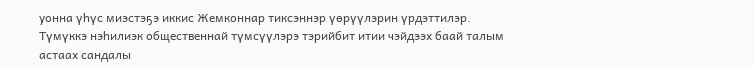уонна үһүс миэстэҕэ иккис Жемконнар тиксэннэр үөрүүлэрин үрдэттилэр. Түмүккэ нэһилиэк общественнай түмсүүлэрэ тэрийбит итии чэйдээх баай талым астаах сандалы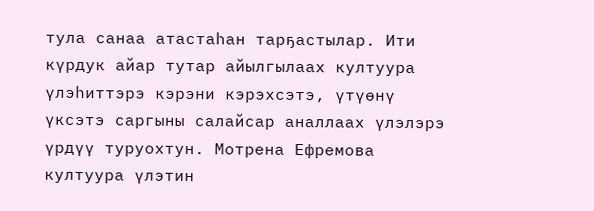тула санаа атастаһан тарҕастылар. Ити күрдук айар тутар айылгылаах култуура үлэһиттэрэ кэрэни кэрэхсэтэ, үтүөнү үксэтэ саргыны салайсар аналлаах үлэлэрэ үрдүү туруохтун. Мотрена Ефремова култуура үлэтин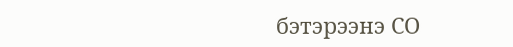бэтэрээнэ СО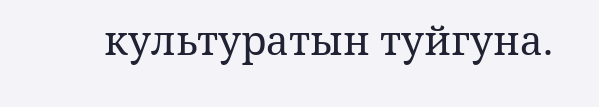культуратын туйгуна.